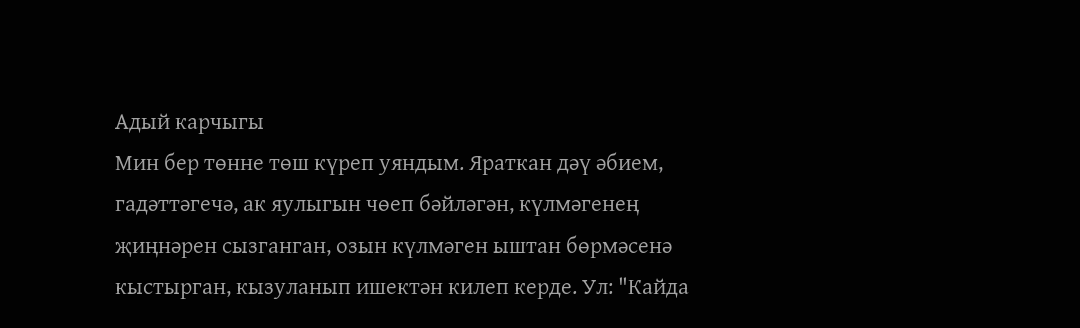Адый карчыгы
Мин бер төнне төш күреп уяндым. Яраткан дәү әбием, гадәттәгечә, ак яулыгын чөеп бәйләгән, күлмәгенең җиңнәрен сызганган, озын күлмәген ыштан бөрмәсенә кыстырган, кызуланып ишектән килеп керде. Ул: "Кайда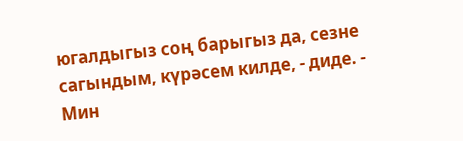югалдыгыз соң барыгыз да, сезне сагындым, күрәсем килде, - диде. - Мин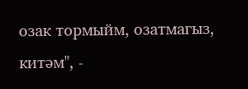озак тормыйм, озатмагыз, китәм", -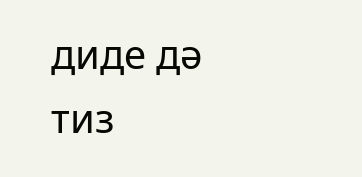диде дә тиз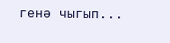генә чыгып...